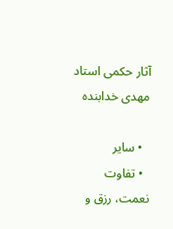آثار حکمی استاد مهدی خدابنده

  • سایر
  • تفاوت نعمت، رزق و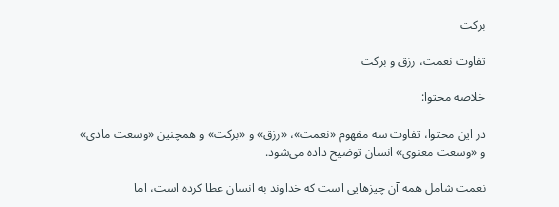برکت

تفاوت نعمت، رزق و برکت

خلاصه محتوا:

در این محتوا، تفاوت سه مفهوم «نعمت»، «رزق» و «برکت» و همچنین «وسعت مادی» و «وسعت معنوی» انسان توضیح داده می‌شود.

نعمت شامل همه آن چیزهایی است که خداوند به انسان عطا کرده است، اما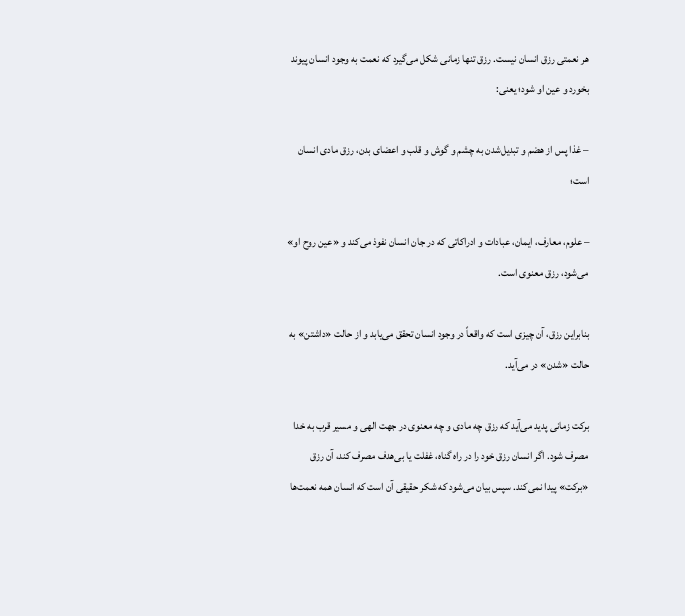هر نعمتی رزق انسان نیست. رزق تنها زمانی شکل می‌گیرد که نعمت به وجود انسان پیوند بخورد و عین او شود؛ یعنی:

– غذا پس از هضم و تبدیل‌شدن به چشم و گوش و قلب و اعضای بدن، رزق مادی انسان است؛

– علوم، معارف، ایمان، عبادات و ادراکاتی که در جان انسان نفوذ می‌کند و «عین روح او» می‌شود، رزق معنوی است.

بنابراین رزق، آن چیزی است که واقعاً در وجود انسان تحقق می‌یابد و از حالت «داشتن» به حالت «شدن» در می‌آید.

برکت زمانی پدید می‌آید که رزق چه مادی و چه معنوی در جهت الهی و مسیر قرب به خدا مصرف شود. اگر انسان رزق خود را در راه گناه، غفلت یا بی‌هدف مصرف کند، آن رزق «برکت» پیدا نمی‌کند. سپس بیان می‌شود که شکر حقیقی آن است که انسان همه نعمت‌ها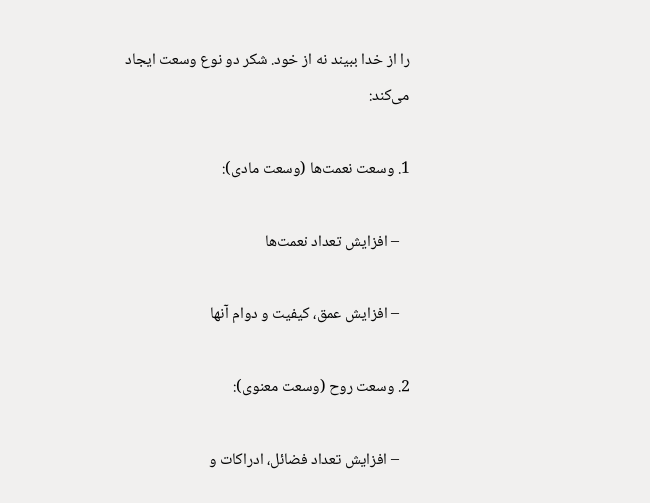را از خدا ببیند نه از خود. شکر دو نوع وسعت ایجاد می‌کند:

1. وسعت نعمت‌ها (وسعت مادی):

   – افزایش تعداد نعمت‌ها

   – افزایش عمق، کیفیت و دوام آنها

2. وسعت روح (وسعت معنوی):

   – افزایش تعداد فضائل، ادراکات و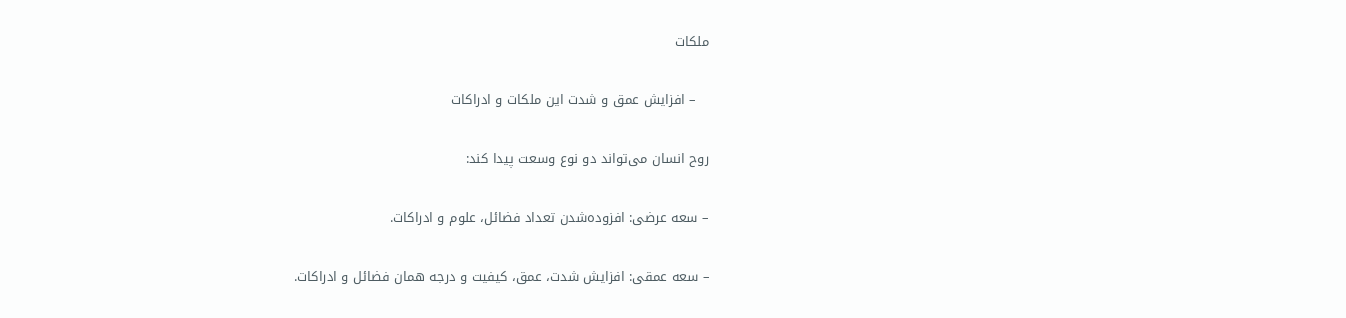ملکات

   – افزایش عمق و شدت این ملکات و ادراکات

روح انسان می‌تواند دو نوع وسعت پیدا کند:

– سعه عرضی: افزوده‌شدن تعداد فضائل، علوم و ادراکات.

– سعه عمقی: افزایش شدت، عمق، کیفیت و درجه همان فضائل و ادراکات.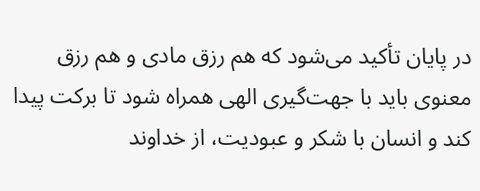در پایان تأکید می‌شود که هم رزق مادی و هم رزق معنوی باید با جهت‌گیری الهی همراه شود تا برکت پیدا کند و انسان با شکر و عبودیت، از خداوند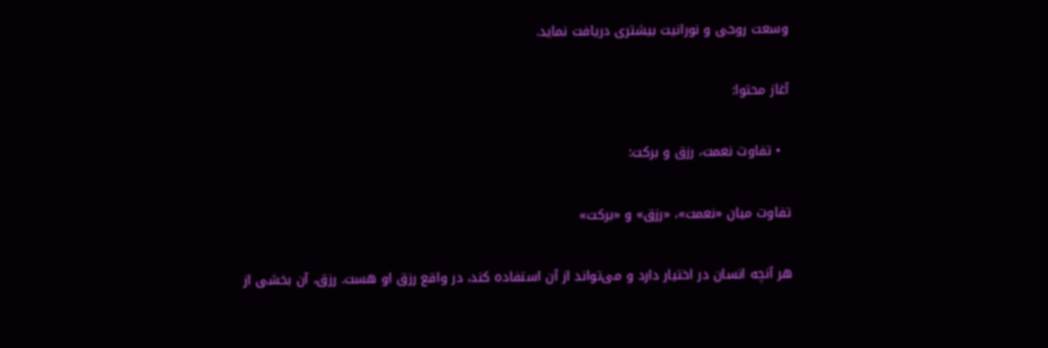وسعت روحی و نورانیت بیشتری دریافت نماید.

آغاز محتوا:

  • تفاوت نعمت، رزق و برکت:

تفاوت میان «نعمت»، «رزق» و «برکت»

هر آنچه انسان در اختیار دارد و می‌تواند از آن استفاده کند، در واقع رزق او هست. رزق، آن بخشی از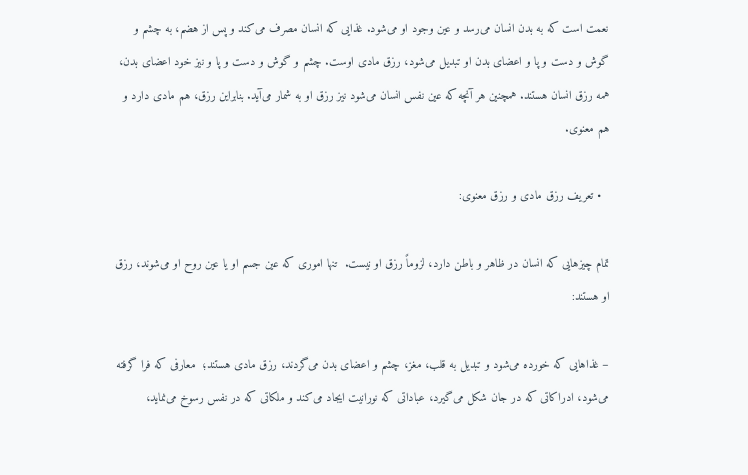نعمت است که به بدن انسان می‌رسد و عین وجود او می‌شود. غذایی که انسان مصرف می‌کند و پس از هضم، به چشم و گوش و دست و پا و اعضای بدن او تبدیل می‌شود، رزق مادی اوست. چشم و گوش و دست و پا و نیز خود اعضای بدن، همه رزق انسان هستند. همچنین هر آنچه که عین نفس انسان می‌شود نیز رزق او به شمار می‌آید. بنابراین رزق، هم مادی دارد و هم معنوی.

  • تعریف رزق مادی و رزق معنوی:

تمام چیزهایی که انسان در ظاهر و باطن دارد، لزوماً رزق او نیست.  تنها اموری که عین جسم او یا عین روح او می‌شوند، رزق او هستند:

– غذاهایی که خورده می‌شود و تبدیل به قلب، مغز، چشم و اعضای بدن می‌گردند، رزق مادی هستند؛  معارفی که فرا گرفته می‌شود، ادراکاتی که در جان شکل می‌گیرد، عباداتی که نورانیت ایجاد می‌کند و ملکاتی که در نفس رسوخ می‌نماید،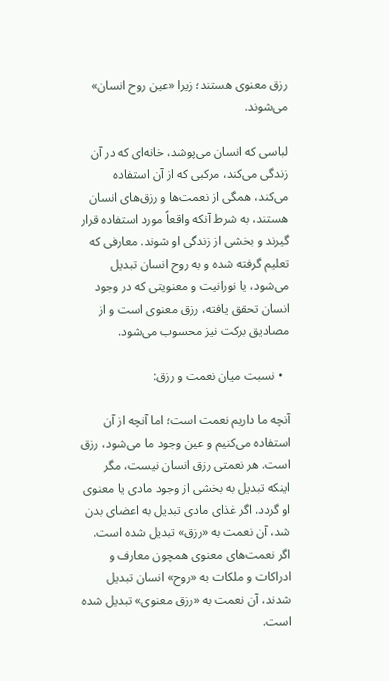رزق معنوی هستند؛ زیرا «عین روح انسان» می‌شوند.

لباسی که انسان می‌پوشد، خانه‌ای که در آن زندگی می‌کند، مرکبی که از آن استفاده می‌کند، همگی از نعمت‌ها و رزق‌های انسان هستند، به شرط آنکه واقعاً مورد استفاده قرار گیرند و بخشی از زندگی او شوند. معارفی که تعلیم گرفته شده و به روح انسان تبدیل می‌شود، یا نورانیت و معنویتی که در وجود انسان تحقق یافته، رزق معنوی است و از مصادیق برکت نیز محسوب می‌شود.

  • نسبت میان نعمت و رزق:

آنچه ما داریم نعمت است؛ اما آنچه از آن استفاده می‌کنیم و عین وجود ما می‌شود، رزق است. هر نعمتی رزق انسان نیست، مگر اینکه تبدیل به بخشی از وجود مادی یا معنوی او گردد. اگر غذای مادی تبدیل به اعضای بدن شد، آن نعمت به «رزق» تبدیل شده است. اگر نعمت‌های معنوی همچون معارف و ادراکات و ملکات به «روح» انسان تبدیل شدند، آن نعمت به «رزق معنوی» تبدیل شده است.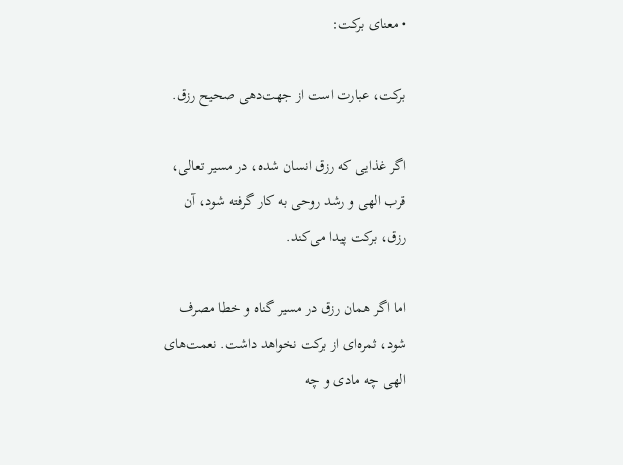• معنای برکت:

برکت، عبارت است از جهت‌دهی صحیح رزق.

اگر غذایی که رزق انسان شده، در مسیر تعالی، قرب الهی و رشد روحی به کار گرفته شود، آن رزق، برکت پیدا می‌کند.

اما اگر همان رزق در مسیر گناه و خطا مصرف شود، ثمره‌ای از برکت نخواهد داشت. نعمت‌های الهی چه مادی و چه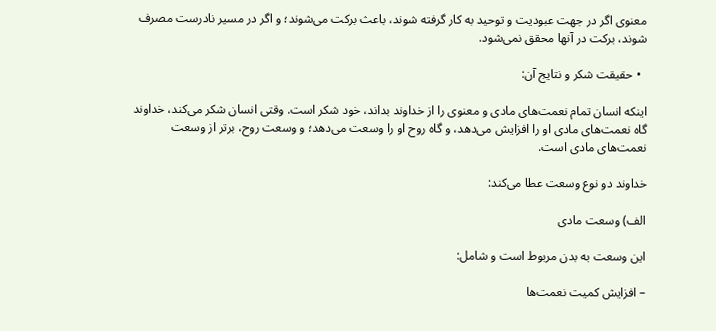معنوی اگر در جهت عبودیت و توحید به کار گرفته شوند، باعث برکت می‌شوند؛ و اگر در مسیر نادرست مصرف شوند، برکت در آنها محقق نمی‌شود.

  • حقیقت شکر و نتایج آن:

اینکه انسان تمام نعمت‌های مادی و معنوی را از خداوند بداند، خود شکر است. وقتی انسان شکر می‌کند، خداوند گاه نعمت‌های مادی او را افزایش می‌دهد، و گاه روح او را وسعت می‌دهد؛ و وسعت روح، برتر از وسعت نعمت‌های مادی است.

خداوند دو نوع وسعت عطا می‌کند:

الف) وسعت مادی

این وسعت به بدن مربوط است و شامل:

– افزایش کمیت نعمت‌ها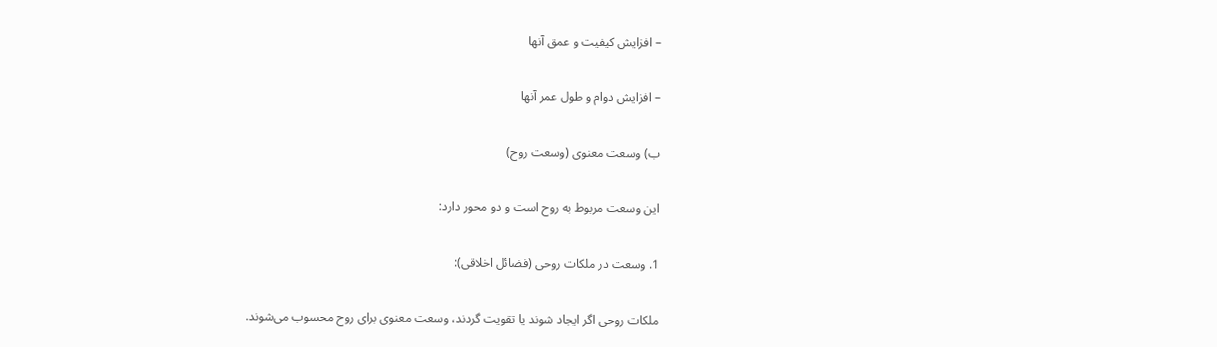– افزایش کیفیت و عمق آنها

– افزایش دوام و طول عمر آنها

ب) وسعت معنوی (وسعت روح)

این وسعت مربوط به روح است و دو محور دارد:

1. وسعت در ملکات روحی (فضائل اخلاقی):

ملکات روحی اگر ایجاد شوند یا تقویت گردند، وسعت معنوی برای روح محسوب می‌شوند.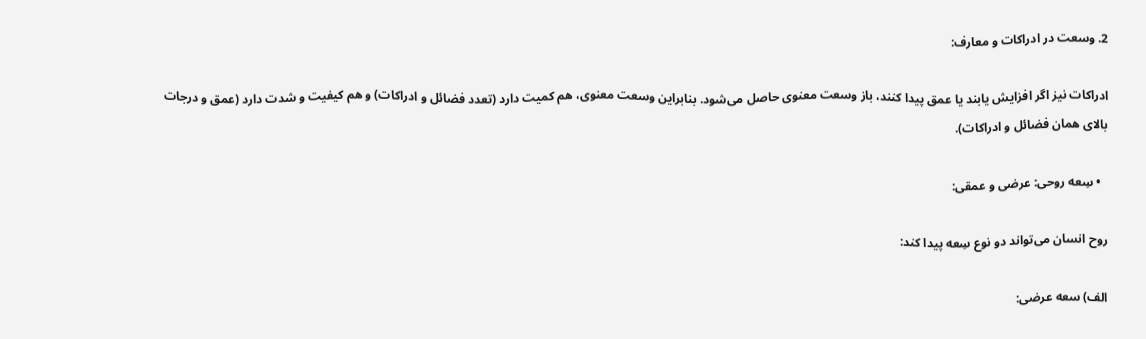2. وسعت در ادراکات و معارف:

ادراکات نیز اگر افزایش یابند یا عمق پیدا کنند، باز وسعت معنوی حاصل می‌شود. بنابراین وسعت معنوی، هم کمیت دارد (تعدد فضائل و ادراکات) و هم کیفیت و شدت دارد (عمق و درجات بالای همان فضائل و ادراکات).

  • سِعه روحی: عرضی و عمقی:

روح انسان می‌تواند دو نوع سِعه پیدا کند:

الف) سعه عرضی: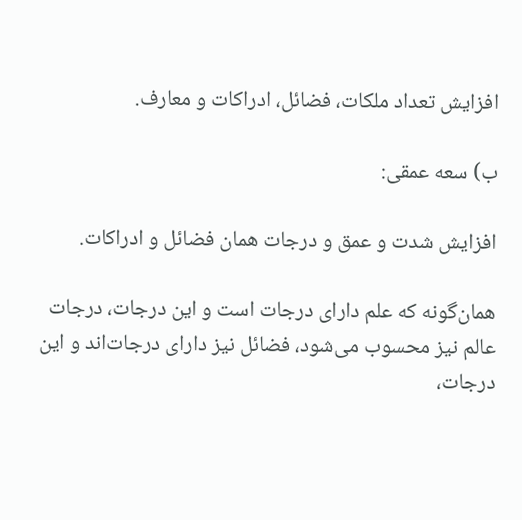افزایش تعداد ملکات، فضائل، ادراکات و معارف.

ب) سعه عمقی:

افزایش شدت و عمق و درجات همان فضائل و ادراکات.

همان‌گونه که علم دارای درجات است و این درجات، درجات عالم نیز محسوب می‌شود، فضائل نیز دارای درجات‌اند و این درجات،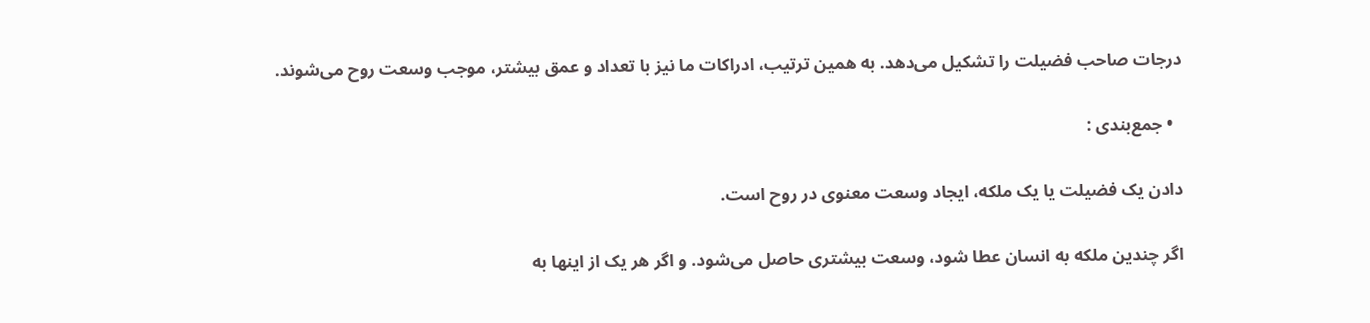درجات صاحب فضیلت را تشکیل می‌دهد. به همین ترتیب، ادراکات ما نیز با تعداد و عمق بیشتر، موجب وسعت روح می‌شوند.

  • جمع‌بندی :

دادن یک فضیلت یا یک ملکه، ایجاد وسعت معنوی در روح است.

اگر چندین ملکه به انسان عطا شود، وسعت بیشتری حاصل می‌شود. و اگر هر یک از اینها به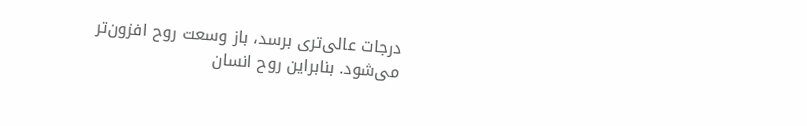درجات عالی‌تری برسد، باز وسعت روح افزون‌تر می‌شود. بنابراین روح انسان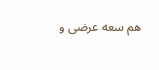هم سعه عرضی و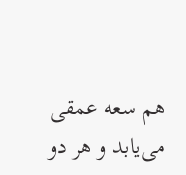هم سعه عمقی می‌یابد و هر دو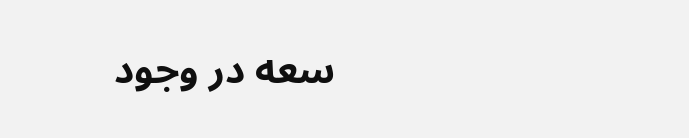سعه در وجود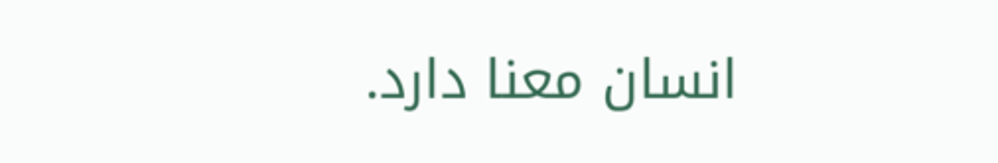انسان معنا دارد.